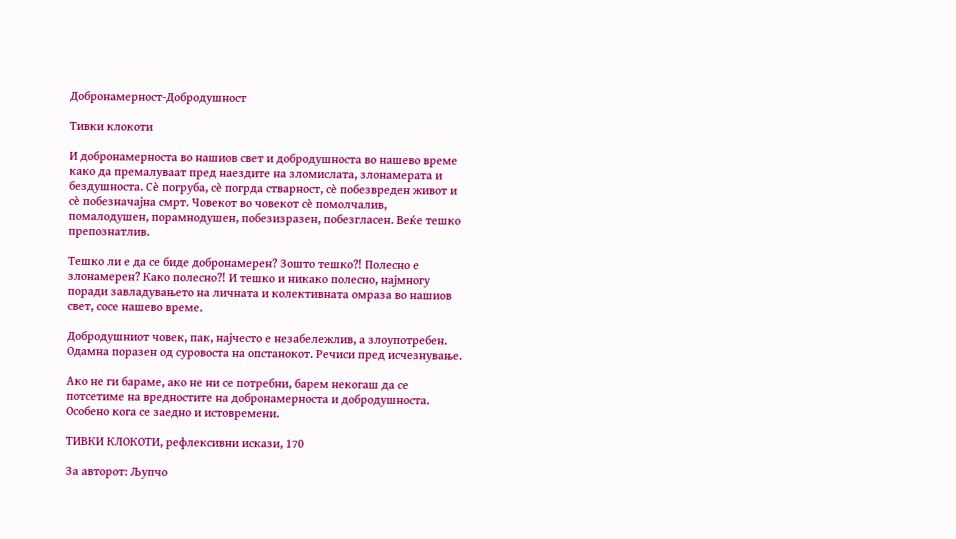Добронамерност-Добродушност

Тивки клокоти

И добронамерноста во нашиов свет и добродушноста во нашево време како да премалуваат пред наездите на зломислата, злонамерата и бездушноста. Сè погруба, сè погрда стварност, сè побезвреден живот и сè побезначајна смрт. Човекот во човекот сè помолчалив, помалодушен, порамнодушен, побезизразен, побезгласен. Веќе тешко препознатлив.

Тешко ли е да се биде добронамерен? Зошто тешко?! Полесно е злонамерен? Како полесно?! И тешко и никако полесно, најмногу поради завладувањето на личната и колективната омраза во нашиов свет, сосе нашево време.

Добродушниот човек, пак, најчесто е незабележлив, а злоупотребен. Одамна поразен од суровоста на опстанокот. Речиси пред исчезнување.

Ако не ги бараме, ако не ни се потребни, барем некогаш да се потсетиме на вредностите на добронамерноста и добродушноста. Особено кога се заедно и истовремени.

ТИВКИ КЛОКОТИ, рефлексивни искази, 170

За авторот: Љупчо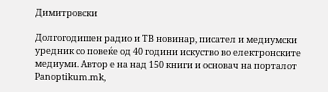Димитровски

Долгогодишен радио и ТВ новинар, писател и медиумски уредник со повеќе од 40 години искуство во електронските медиуми. Автор е на над 150 книги и основач на порталот Panoptikum.mk,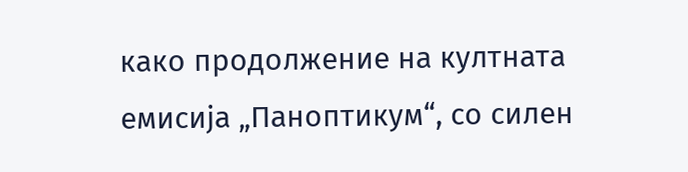како продолжение на култната емисија „Паноптикум“, со силен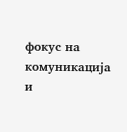фокус на комуникација и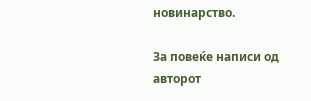новинарство.

За повеќе написи од авторот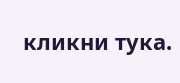кликни тука.